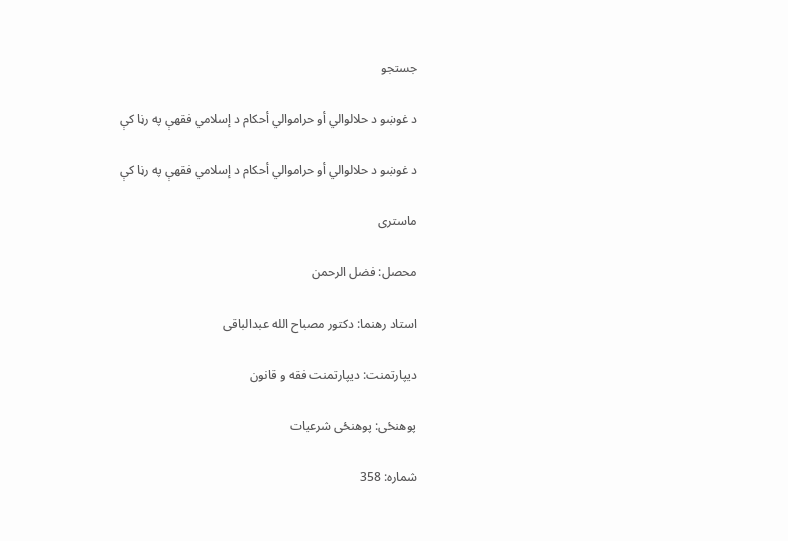جستجو

د غوښو د حلالوالي أو حراموالي أحکام د إسلامي فقهې په رڼا کې

د غوښو د حلالوالي أو حراموالي أحکام د إسلامي فقهې په رڼا کې

ماستری

محصل: فضل الرحمن

استاد رهنما: دکتور مصباح الله عبدالباقی

دیپارتمنت: دیپارتمنت فقه و قانون

پوهنځی: پوهنځی شرعیات

شماره: 358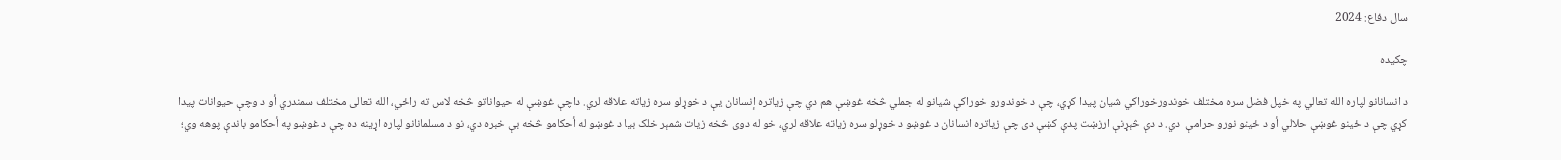سال دفاع: 2024

چکیده

د انسانانو لپاره الله تعالي په خپل فضل سره مختلف خوندورخوراکي شیان پیدا کړي، چې د خوندورو خوراکې شیانو له جملي څخه غوښې هم دي چې زیاتره إنسانان یې د خوړلو سره زیاته علاقه لري. داچې غوښې له حیواناتو څخه لاس ته راځي، الله تعالی مختلف سمندري أو د وچې حیوانات پیدا کړي چې د ځینو غوښې حلالي أو د ځینو نورو حرامې  دي. د دې څېړنې ارزښت پدې کښې دی چې زیاتره انسانان د غوښو د خوړلو سره زیاته علاقه لري، خو له دوی څخه زیات شمېر خلک بیا د غوښو له أحکامو څخه بې خبره دي، نو د مسلمانانو لپاره اړینه ده چې د غوښو په أحکامو باندې پوهه وي؛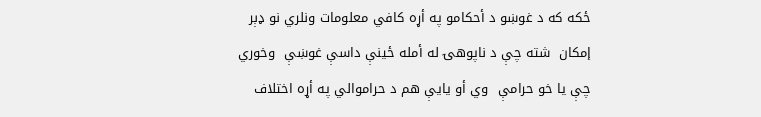ځکه که د غوښو د أحکامو په أړه کافي معلومات ونلري نو ډېر إمکان  شته چې د ناپوهۍ له أمله ځینې داسې غوښې  وخوري چې یا خو حرامې  وي أو یایې هم د حراموالي په أړه اختلاف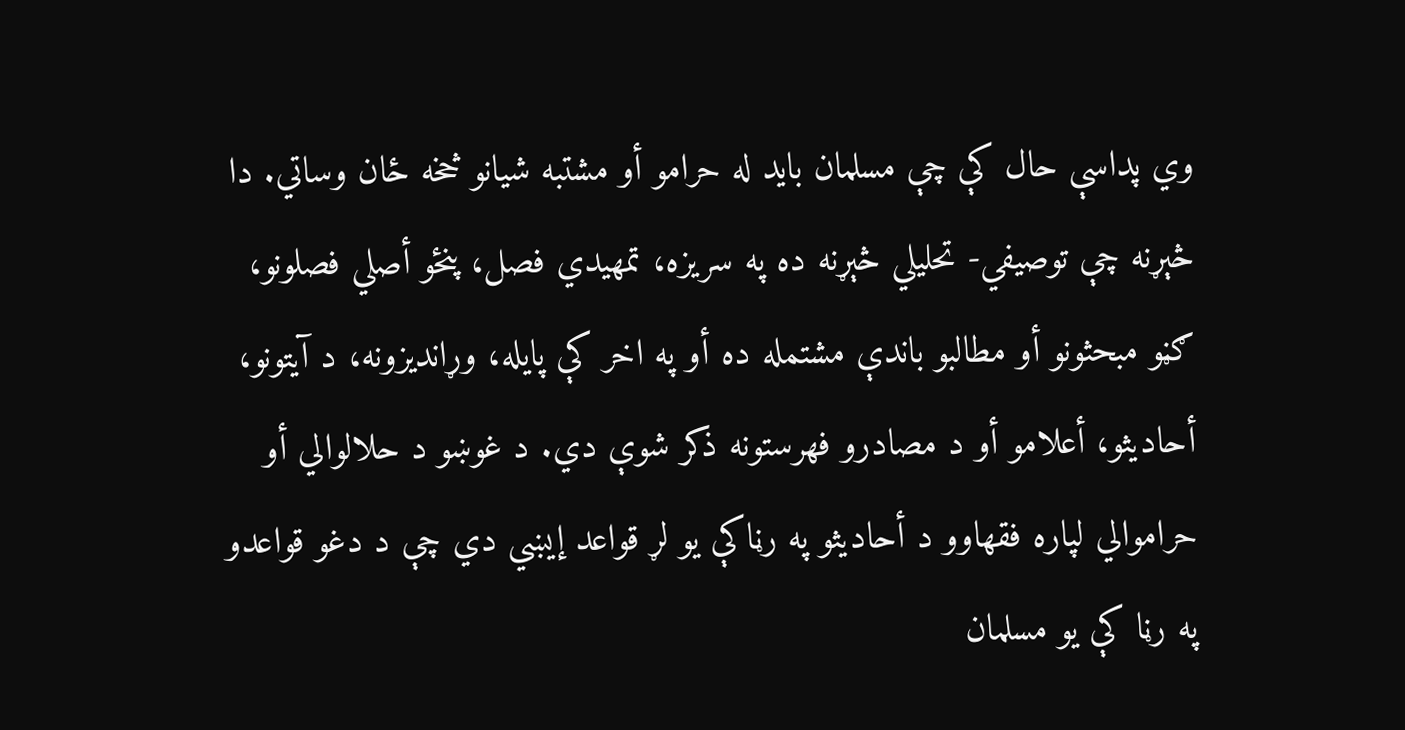وي پداسې حال کې چې مسلمان باید له حرامو أو مشتبه شیانو څخه ځان وساتي. دا څېړنه چې توصیفي- تحلیلي څېړنه ده په سریزه، تمهیدي فصل، پنځو أصلي فصلونو، ګڼو مبحثونو أو مطالبو باندې مشتمله ده أو په اخر کې پایله، وړاندیزونه، د آیتونو، أحادیثو، أعلامو أو د مصادرو فهرستونه ذکر شوې دي. د غوښو د حلالوالي أو حراموالي لپاره فقهاوو د أحادیثو په رڼاکې یو لړ قواعد إیښي دي چې د دغو قواعدو په رڼا کې یو مسلمان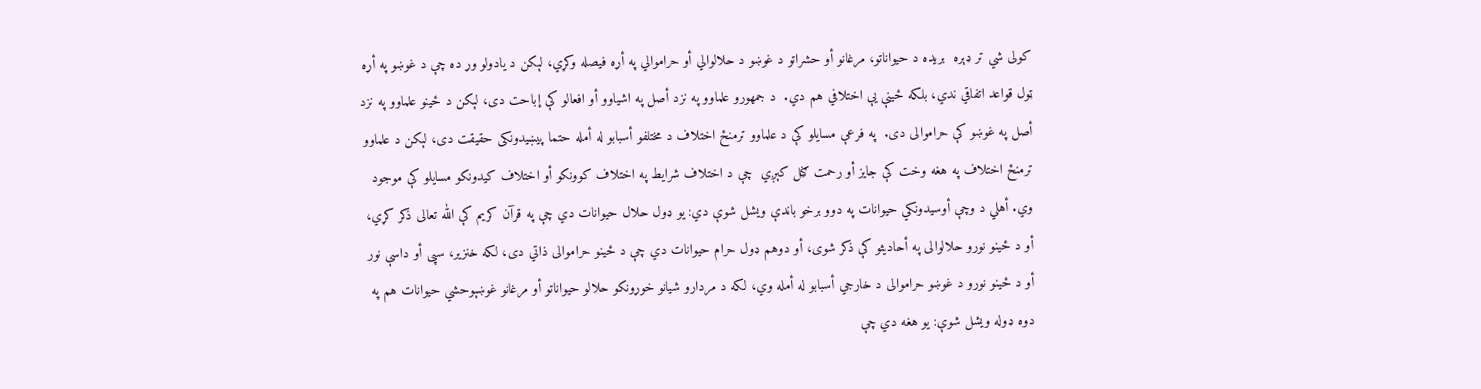کولی شي تر ډېره  بریده د حیواناتو، مرغانو أو حشراتو د غوښو د حلالوالي أو حراموالي په أړه فیصله وکړي، لېکن د یادولو وړ ده چې د غوښو په أړه ټول قواعد اتفاقي ندي، بلکه ځینې یې اختلافي هم دي.  د جمهورو علماوو په نزد أصل په اشیاوو أو افعالو کې إباحت دی، لېکن د ځینو علماوو په نزد أصل په غوښو کې حراموالی دی.  په فرعې مسایلو کې د علماوو ترمنځ اختلاف د مختلفو أسبابو له أمله حتما پیښیدونکی حقیقت دی، لېکن د علماوو ترمنځ اختلاف په هغه وخت کې جایز أو رحمت ګڼل کېږي  چې د اختلاف شرایط په اختلاف کوونکو أو اختلاف کیدونکو مسایلو کې موجود وي. أهلي د وچې أوسیدونکي حیوانات په دوو برخو باندې ویشل شوې دي: یو ډول حلال حیوانات دي چې په قرآن کریم کې الله تعالی ذکر کړي، أو د ځینو نورو حلالوالی په أحادیثو کې ذکر شوی، أو دوهم ډول حرام حیوانات دي چې د ځینو حراموالی ذاتي دی، لکه خنزیر، سپی أو داسې نور أو د ځینو نورو د غوښو حراموالی د خارجي أسبابو له أمله وي، لکه د مردارو شیانو خوړونکو حلالو حیواناتو أو مرغانو غوښېوحشي حیوانات هم په دوه ډوله ویشل شوې: یو هغه دي چې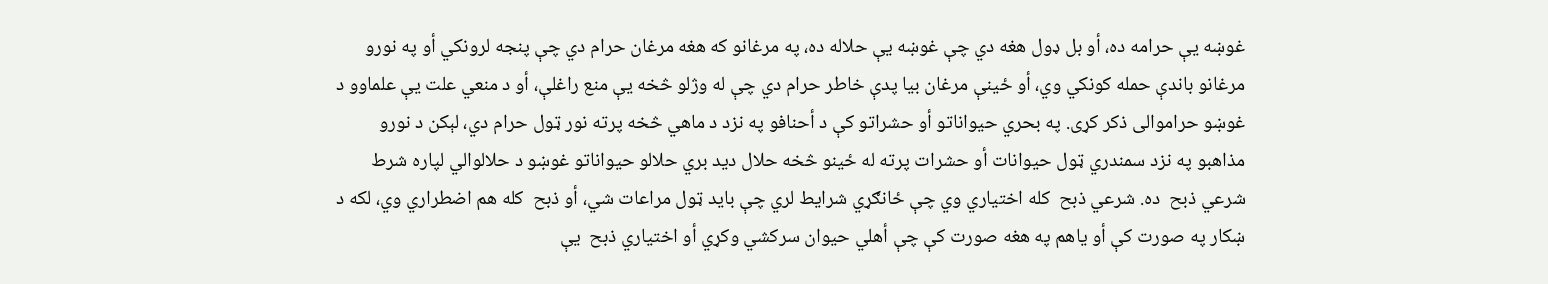غوښه یې حرامه ده، أو بل ډول هغه دي چې غوښه یې حلاله ده، په مرغانو که هغه مرغان حرام دي چې پنجه لرونکي أو په نورو مرغانو باندې حمله کونکي وي، أو ځینې مرغان بیا پدې خاطر حرام دي چې له وژلو څخه یې منع راغلې، أو د منعي علت یې علماوو د غوښو حراموالی ذکر کړی. په بحري حیواناتو أو حشراتو کې د أحنافو په نزد د ماهي څخه پرته نور ټول حرام دي، لېکن د نورو مذاهبو په نزد سمندري ټول حیوانات أو حشرات پرته له ځینو څخه حلال ديد بري حلالو حیواناتو غوښو د حلالوالي لپاره شرط شرعي ذبح  ده. شرعي ذبح  کله اختیاري وي چې ځانګړي شرایط لري چې باید ټول مراعات شي، أو ذبح  کله هم اضطراري وي، لکه د ښکار په صورت کې أو یاهم په هغه صورت کې چې أهلي حیوان سرکشي وکړي أو اختیاري ذبح  یې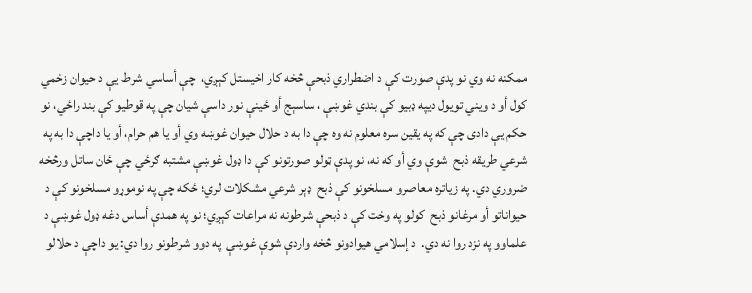ممکنه نه وي نو پدې صورت کې د اضطراري ذبحې څخه کار اخیستل کېږي،  چې أساسي شرط یې د حیوان زخمي کول أو د ویني تویول ديپه ډبیو کې بندي غوښې ، ساسېج أو ځینې نور داسې شیان چې په قوطیو کې بند راځي، نو حکم یې دادی چې که په یقین سره معلوم نه وه چې دا به د حلال حیوان غوښه وي أو یا هم حرام، أو یا داچې دا به په شرعي طریقه ذبح  شوې وي أو که نه، نو پدې ټولو صورتونو کې دا ډول غوښې مشتبه ګرځي چې ځان ساتل ورڅخه ضروري دي. په زیاتره معاصرو مسلخونو کې ذبح  ډېر شرعي مشکلات لري؛ ځکه چې په نوموړو مسلخونو کې د حیواناتو أو مرغانو ذبح  کولو په وخت کې د ذبحې شرطونه نه مراعات کېږي؛ نو په همدې أساس دغه ډول غوښې د علماوو په نزد روا نه دي.  د إسلامي هیوادونو څخه واردې شوې غوښې  په دوو شرطونو روا دي: یو داچې د حلالو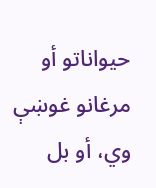حیواناتو أو مرغانو غوښې وي، أو بل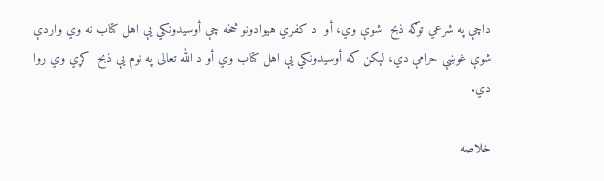داچې په شرعي توګه ذبح  شوې وي، أو  د کفري هیوادونو څخه چې أوسیدونکي یې اهل کتاب نه وي واردې شوې غوښې حرامې دي، لېکن که أوسیدونکي یې اهل کتاب وي أو د الله تعالی په نوم یې ذبح  کړي وي روا دي.

خلاصه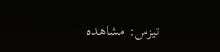تیزس: مشاهده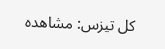کل تیزس: مشاهده